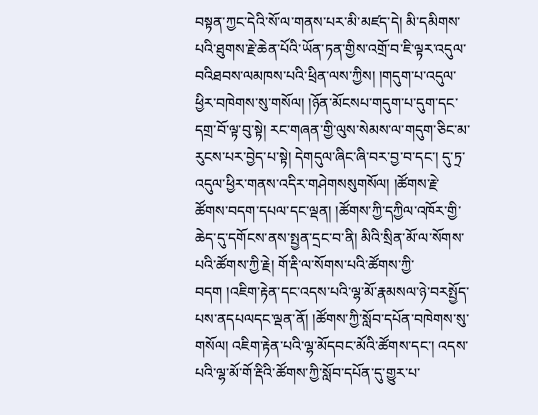བསྟན་ཀྱང་དེའི་སོ་ལ་གནས་པར་མི་མཛད་དེ། མི་དམིགས་པའི་ཐུགས་རྗེ་ཆེན་པོའི་ཡོན་ཏན་གྱིས་འགྲོ་བ་ཇི་ལྟར་འདུལ་བའིཐབས་ལམཁས་པའི་ཕྲིན་ལས་ཀྱིས། །གདུག་པ་འདུལ་ཕྱིར་བཁེགས་སུ་གསོལ། །ཉོན་མོངསཔ་གདུག་པ་དུག་དང་དགྲ་བོ་ལྟ་བུ་སྟེ། རང་གཞན་གྱི་ལུས་སེམས་ལ་གདུག་ཅིང་མ་རུངས་པར་བྱེད་པ་སྟེ། དེགདུལ་ཞིང་ཞི་བར་བྱ་བ་དང་། དུ་ཏྲ་འདུལ་ཕྱིར་གནས་འདིར་གཤེགསསུགསོལ། །ཚོགས་རྗེ་ཚོགས་བདག་དཔལ་དང་ལྡན། །ཚོགས་ཀྱི་དཀྱིལ་འཁོར་གྱི་ཆེད་དུ་དགོངས་ནས་སྤྱན་དྲང་བ་ནི། མིའི་སྲིན་མོ་ལ་སོགས་པའི་ཚོགས་ཀྱི་རྗེ། གོ་རྡི་ལ་སོགས་པའི་ཚོགས་ཀྱི་བདག །འཇིག་རྟེན་དང་འདས་པའི་ལྷ་མོ་རྣམསལ་ཉེ་བརསྤྱོད་པས་ནདཔལདང་ལྡན་ནོ། །ཚོགས་ཀྱི་སློབ་དཔོན་བཁེགས་སུ་གསོལ། འཇིག་རྟེན་པའི་ལྷ་མོདབང་མོའི་ཚོགས་དང་། འདས་པའི་ལྷ་མོ་གོ་རྡིའི་ཚོགས་ཀྱི་སློབ་དཔོན་དུ་གྱུར་པ་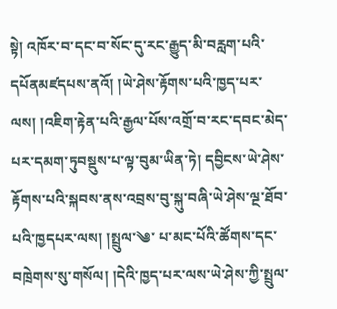སྟེ། འཁོར་བ་དང་བ་སོང་དུ་རང་རྒྱུད་མི་བརླག་པའི་དཔོནམཛདཔས་ནའོ། །ཡེ་ཤེས་རྟོགས་པའི་ཁྱད་པར་ལས། །འཇིག་རྟེན་པའི་རྒྱལ་པོས་འགྲོ་བ་རང་དབང་མེད་པར་དམག་ཏུབསྡུས་པ་ལྟ་བུམ་ཡིན་ཏེ། དབྱིངས་ཡེ་ཤེས་རྟོགས་པའི་སྐབས་ནས་འབྲས་བུ་སྐུ་བཞི་ཡེ་ཤེས་ལྔ་ཐོབ་པའི་ཁྱདཔར་ལས། །སྤྲུལ་༄་ པ་མང་པོའི་ཚོགས་དང་བཁྲེགས་སུ་གསོལ། །དེའི་ཁྱད་པར་ལས་ཡེ་ཤེས་ཀྱི་སྤྲུལ་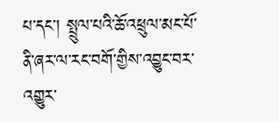པ་དང་། སྤྲུལ་པའི་ཆོ་འཕྲུལ་མང་པོ་ནི་ཞར་ལ་རང་བགོ་གྱིས་འབྱུང་བར་འགྱུར་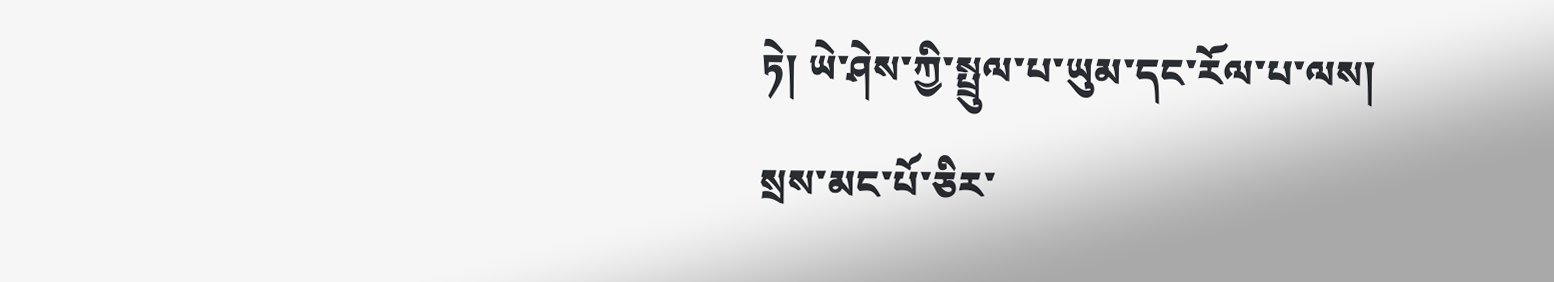ཏེ། ཡེ་ཤེས་ཀྱི་སྤྲུལ་པ་ཡུམ་དང་རོལ་པ་ལས། སྲས་མང་པོ་ཅིར་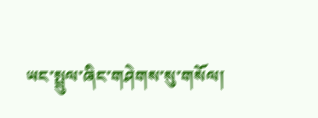ཡང་སྤྲུལ་ཞིང་གཤེགས་སུ་གསོལ།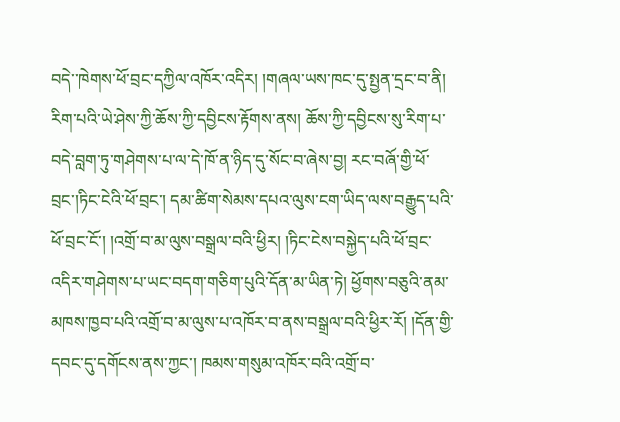བདེ་་ཁེགས་ཕོ་བྲང་དཀྱིལ་འཁོར་འདིར། །གཞལ་ཡས་ཁང་དུ་སྤྱན་དྲང་བ་ནི། རིག་པའི་ཡེ་ཤེས་ཀྱི་ཆོས་ཀྱི་དབྱིངས་རྟོགས་ནས། ཆོས་ཀྱི་དབྱིངས་སུ་རིག་པ་བདེ་བླག་ཏུ་གཤེགས་པ་ལ་དེ་ཁོ་ན་ཉིད་དུ་སོང་བ་ཞེས་བྱ། རང་བཞོ་གྱི་ཕོ་བྲང་།ཏིང་ངེའི་ཕོ་བྲང་། དམ་ཚིག་སེམས་དཔའ་ལུས་ངག་ཡིད་ལས་བརྒྱུད་པའི་ཕོ་བྲང་ངོ་། །འགྲོ་བ་མ་ལུས་བསྒྲལ་བའི་ཕྱིར། །ཏིང་ངེས་བསྐྱེད་པའི་ཕོ་བྲང་འདིར་གཤེགས་པ་ཡང་བདག་གཅིག་པུའི་དོན་མ་ཡིན་ཏེ། ཕྱོགས་བཅུའི་ནམ་མཁས་ཁྱབ་པའི་འགྲོ་བ་མ་ལུས་པ་འཁོར་བ་ནས་བསྒྲལ་བའི་ཕྱིར་རོ། །དོན་གྱི་དབང་དུ་དགོངས་ནས་ཀྱང་། ཁམས་གསུམ་འཁོར་བའི་འགྲོ་བ་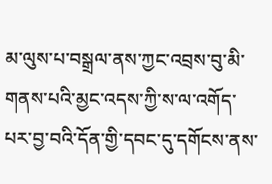མ་ལུས་པ་བསྒྲལ་ནས་ཀྱང་འབྲས་བུ་མི་གནས་པའི་མྱང་འདས་ཀྱི་ས་ལ་འགོད་པར་བྱ་བའི་དོན་གྱི་དབང་དུ་དགོངས་ནས་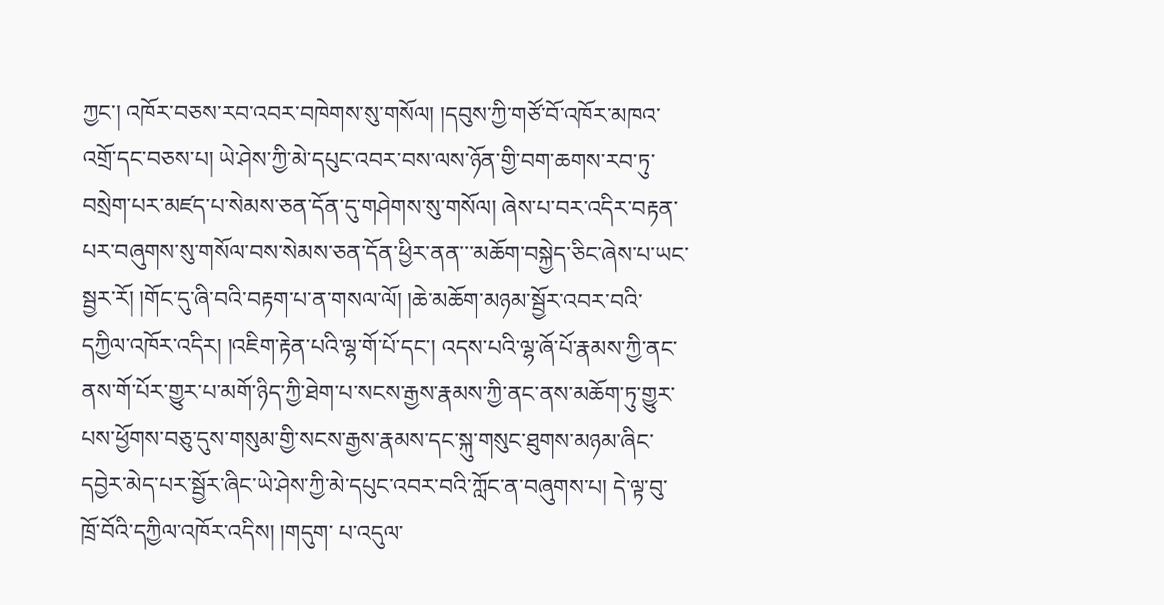ཀྱང་། འཁོར་བཅས་རབ་འབར་བཁེགས་སུ་གསོལ། །དབུས་ཀྱི་གཙོ་བོ་འཁོར་མཁའ་འགྲོ་དང་བཅས་པ། ཡེ་ཤེས་ཀྱི་མེ་དཔུང་འབར་བས་ལས་ཉོན་གྱི་བག་ཆགས་རབ་ཏུ་བསྲེག་པར་མཛད་པ་སེམས་ཅན་དོན་དུ་གཤེགས་སུ་གསོལ། ཞེས་པ་བར་འདིར་བརྟན་པར་བཞུགས་སུ་གསོལ་བས་སེམས་ཅན་དོན་ཕྱིར་ནན་་་མཆོག་བསྐྱེད་ཅིང་ཞེས་པ་ཡང་སྦྱར་རོ། །གོང་དུ་ཞི་བའི་བརྟག་པ་ན་གསལ་ལོ། །ཆེ་མཆོག་མཉམ་སྦྱོར་འབར་བའི་དཀྱིལ་འཁོར་འདིར། །འཇིག་རྟེན་པའི་ལྷ་གོ་པོ་དང་། འདས་པའི་ལྷ་ཞོ་པོ་རྣམས་ཀྱི་ནང་ནས་གོ་པོར་གྱུར་པ་མགོ་ཉིད་ཀྱི་ཐེག་པ་སངས་རྒྱས་རྣམས་ཀྱི་ནང་ནས་མཆོག་ཏུ་གྱུར་པས་ཕྱོགས་བཅུ་དུས་གསུམ་གྱི་སངས་རྒྱས་རྣམས་དང་སྐུ་གསུང་ཐུགས་མཉམ་ཞིང་དབྱེར་མེད་པར་སྦྱོར་ཞིང་ཡེ་ཤེས་ཀྱི་མེ་དཔུང་འབར་བའི་ཀློང་ན་བཞུགས་པ། དེ་ལྟ་བུ་ཁྲོ་བོའི་དཀྱིལ་འཁོར་འདིས། །གདུག་ པ་འདུལ་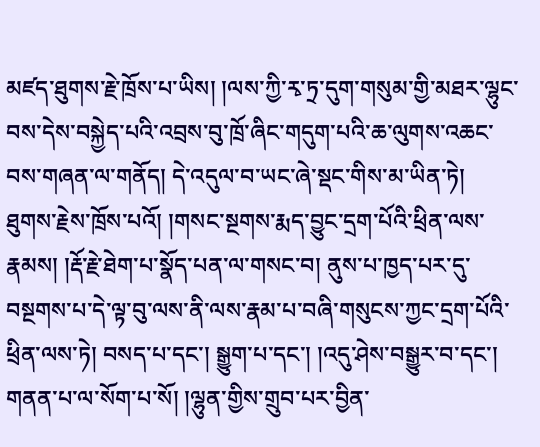མཛད་ཐུགས་རྗེ་ཁྲོས་པ་ཡིས། །ལས་ཀྱི་རྭ་ཏྲ་དུག་གསུམ་གྱི་མཐར་ལྷུང་བས་དེས་བསྐྱེད་པའི་འབྲས་བུ་ཁྲོ་ཞིང་གདུག་པའི་ཆ་ལུགས་འཆང་བས་གཞན་ལ་གནོད། དེ་འདུལ་བ་ཡང་ཞེ་སྡང་གིས་མ་ཡིན་ཏེ། ཐུགས་རྗེས་ཁྲོས་པའོ། །གསང་སྔགས་རྨད་བྱུང་དྲག་པོའི་ཕྲིན་ལས་རྣམས། །རྡོ་རྗེ་ཐེག་པ་སྣོད་པན་ལ་གསང་བ། ནུས་པ་ཁྱད་པར་དུ་བསྔགས་པ་དེ་ལྟ་བུ་ལས་ནི་ལས་རྣམ་པ་བཞི་གསུངས་ཀྱང་དྲག་པོའི་ཕྲིན་ལས་ཏེ། བསད་པ་དང་། སྒྱུག་པ་དང་། །འདུ་ཤེས་བསྒྱུར་བ་དང་། གནན་པ་ལ་སོག་པ་སོ། །ལྷུན་གྱིས་གྲུབ་པར་བྱིན་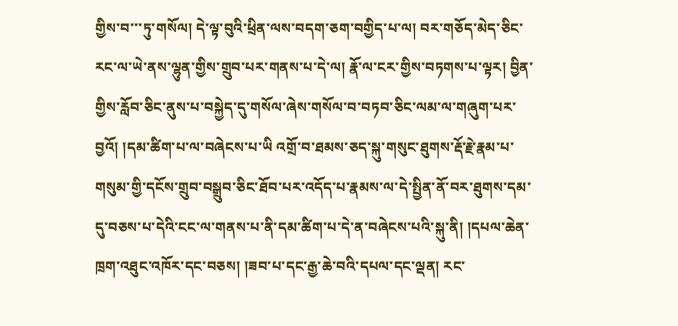གྱིས་བ་་་ཏུ་གསོལ། དེ་ལྟ་བུའི་ཕྲིན་ལས་བདག་ཅག་བགྱིད་པ་ལ། བར་གཅོད་མེད་ཅིང་རང་ལ་ཡེ་ནས་ལྷུན་གྱིས་གྲུབ་པར་གནས་པ་དེ་ལ། རྣོ་ལ་ངར་གྱིས་བཏགས་པ་ལྟར། བྱིན་གྱིས་རློབ་ཅིང་ནུས་པ་བསྐྱེད་དུ་གསོལ་ཞེས་གསོལ་བ་བཏབ་ཅིང་ལམ་ལ་གཞུག་པར་བྱའོ། །དམ་ཚིག་པ་ལ་བཞེངས་པ་ཡི འགྲོ་བ་ཐམས་ཅད་སྐུ་གསུང་ཐུགས་རྡོ་རྗེ་རྣམ་པ་གསུམ་གྱི་དངོས་གྲུབ་བསྒྲུབ་ཅིང་ཐོབ་པར་འདོད་པ་རྣམས་ལ་དེ་སྤྱིན་ནོ་བར་ཐུགས་དམ་དུ་བཅས་པ་དེའི་ངང་ལ་གནས་པ་ནི་དམ་ཚིག་པ་དེ་ན་བཞེངས་པའི་སྐུ་ནི། །དཔལ་ཆེན་ཁྲག་འཐུང་འཁོར་དང་བཅས། །ཟབ་པ་དང་རྒྱ་ཆེ་བའི་དཔལ་དང་ལྡན། རང་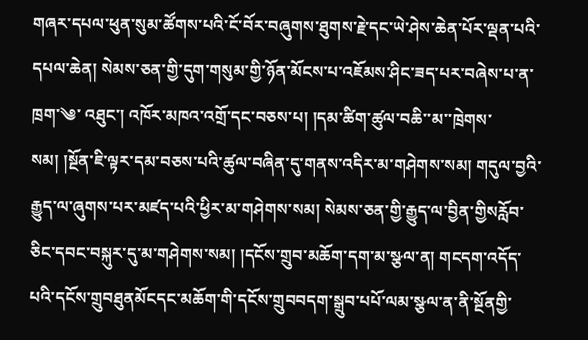གཞར་དཔལ་ཕུན་སུམ་ཚོགས་པའི་ངོ་བོར་བཞུགས་ཐུགས་རྗེ་དང་ཡེ་ཤེས་ཆེན་པོར་ལྡན་པའི་དཔལ་ཆེན། སེམས་ཅན་གྱི་དུག་གསུམ་གྱི་ཉོན་མོངས་པ་འཇོམས་ཤིང་ཟད་པར་བཞེས་པ་ན་ཁྲག་༄་ འཐུང་། འཁོར་མཁའ་འགྲོ་དང་བཅས་པ། །དམ་ཚིག་ཚུལ་བཆི་་མ་་ཁྲེགས་སམ། །སྔོན་ཇི་ལྟར་དམ་བཅས་པའི་ཚུལ་བཞིན་དུ་གནས་འདིར་མ་གཤེགས་སམ། གདུལ་བྱའི་རྒྱུད་ལ་ཞུགས་པར་མཛད་པའི་ཕྱིར་མ་གཤེགས་སམ། སེམས་ཅན་གྱི་རྒྱུད་ལ་བྱིན་གྱིསརློབ་ཅིང་དབང་བསྐུར་དུ་མ་གཤེགས་སམ། །དངོས་གྲུབ་མཆོག་དག་མ་སྩལ་ན། གངདག་འདོད་པའི་དངོས་གྲུབཐུནམོངདང་མཆོག་གི་དངོས་གྲུབབདག་སྒྲུབ་པཔོ་ལམ་སྩལ་ན་ནི་སྔོནགྱི་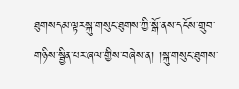ཐུགསདམ་ལྟརསྐུ་གསུང་ཐུགས་ཀྱི་སྒོ་ནས་དངོས་གྲུབ་གཉིས་སྦྱིན་པར་ཞལ་གྱིས་བཞེས་ན། །སྐུ་གསུང་ཐུགས་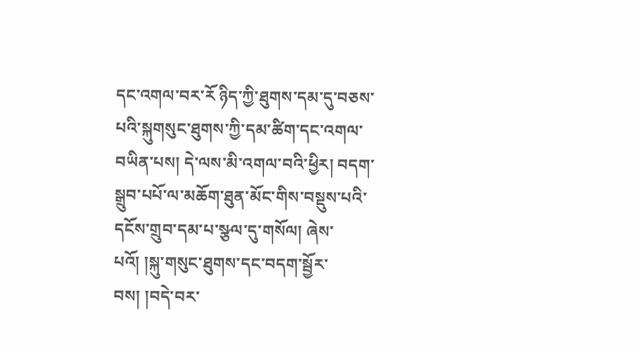དང་འགལ་བར་རོ ཉིད་ཀྱི་ཐུགས་དམ་དུ་བཅས་པའི་སྐུགསུང་ཐུགས་ཀྱི་དམ་ཚིག་དང་འགལ་བཡིན་པས། དེ་ལས་མི་འགལ་བའི་ཕྱིར། བདག་སྒྲུབ་པཔོ་ལ་མཆོག་ཐུན་མོང་གིས་བསྡུས་པའི་དངོས་གྲུབ་དམ་པ་སྩལ་དུ་གསོལ། ཞེས་པའོ། །སྐུ་གསུང་ཐུགས་དང་བདག་སྦྱོར་བས། །བདེ་བར་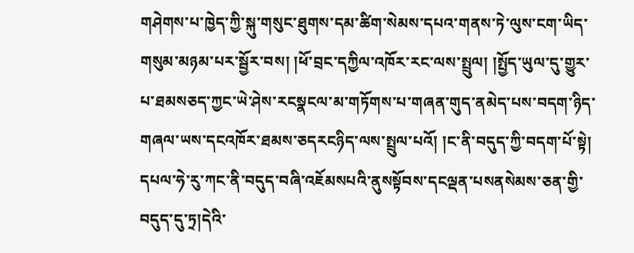གཤེགས་པ་ཁྱེད་ཀྱི་སྐུ་གསུང་ཐུགས་དམ་ཚིག་སེམས་དཔའ་གནས་ཏེ་ལུས་ངག་ཡིད་གསུམ་མཉམ་པར་སྦྱོར་བས། །ཕོ་བྲང་དཀྱིལ་འཁོར་རང་ལས་སྤྲུལ། །སྤྱོད་ཡུལ་དུ་གྱུར་པ་ཐམསཅད་ཀྱང་ཡེ་ཤེས་རངསྣངལ་མ་གཏོགས་པ་གཞན་གུད་ནམེད་པས་བདག་ཉིད་གཞལ་ཡས་དངའཁོར་ཐམས་ཅདརངཉིད་ལས་སྤྲུལ་པའོ། །ང་ནི་བདུད་ཀྱི་བདག་པོ་སྟེ། དཔལ་ཧེ་རུ་ཀང་ནི་བདུད་བཞི་འཇོམསཔའི་ནུསསྟོབས་དངལྡན་པསནསེམས་ཅན་གྱི་བདུད་དུ་ཏྲ།དེའི་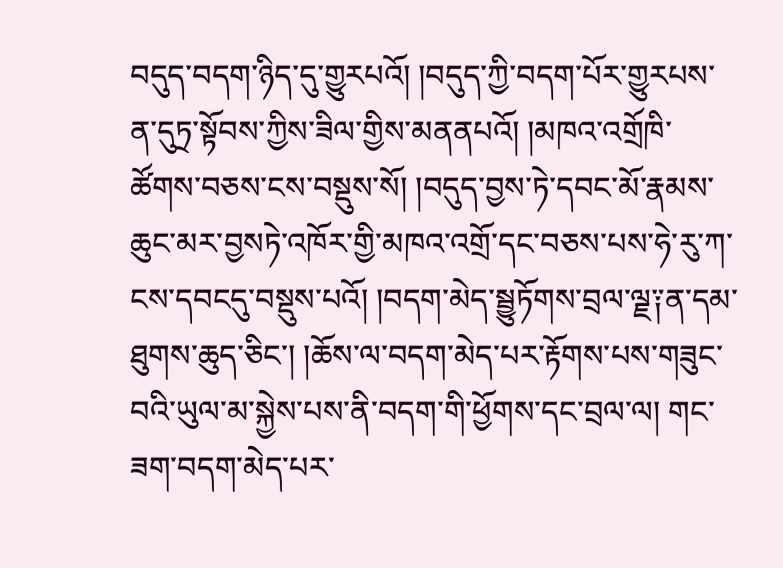བདུད་བདག་ཉིད་དུ་གྱུརཔའོ། །བདུད་ཀྱི་བདག་པོར་གྱུརཔས་ན་དུཏྲ་སྟོབས་ཀྱིས་ཟིལ་གྱིས་མནནཔའོ། །མཁའ་འགྲོཁི་ཚོགས་བཅས་ངས་བསྡུས་སོ། །བདུད་བྱས་ཏེ་དབང་མོ་རྣམས་ཆུང་མར་བྱསཏེ་འཁོར་གྱི་མཁའ་འགྲོ་དང་བཅས་པས་ཧེ་རུ་ཀ་ངས་དབངདུ་བསྡུས་པའོ། །བདག་མེད་སྦྱུཏོགས་བྲལ་ལྗ༑ན་དམ་ཐུགས་ཆུད་ཅིང་། །ཆོས་ལ་བདག་མེད་པར་རྟོགས་པས་གཟུང་བའི་ཡུལ་མ་སྐྱེས་པས་ནི་བདག་གི་ཕྱོགས་དང་བྲལ་ལ། གང་ཟག་བདག་མེད་པར་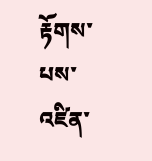རྟོགས་པས་འཛིན་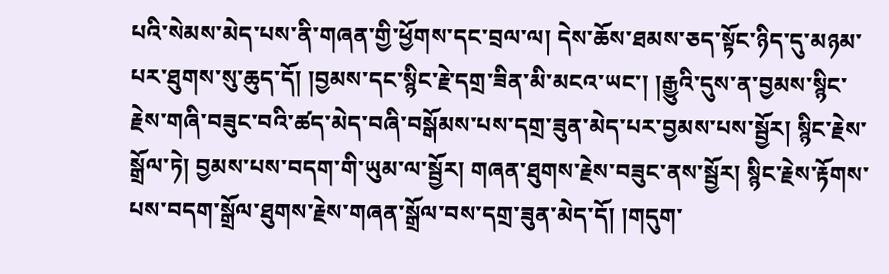པའི་སེམས་མེད་པས་ནི་གཞན་གྱི་ཕྱོགས་དང་བྲལ་ལ། དེས་ཆོས་ཐམས་ཅད་སྟོང་ཉིད་དུ་མཉམ་པར་ཐུགས་སུ་ཆུད་དོ། །བྱམས་དང་སྙིང་རྗེ་དགྲ་ཟིན་མི་མངའ་ཡང་། །རྒྱུའི་དུས་ན་བྱམས་སྙིང་རྗེས་གཞི་བཟུང་བའི་ཚད་མེད་བཞི་བསྒོམས་པས་དགྲ་ཟུན་མེད་པར་བྱམས་པས་སྦྱོར། སྙིང་རྗེས་སྒྲོལ་ཏེ། བྱམས་པས་བདག་གི་ཡུམ་ལ་སྦྱོར། གཞན་ཐུགས་རྗེས་བཟུང་ནས་སྦྱོར། སྙིང་རྗེས་རྟོགས་པས་བདག་སྒྲོལ་ཐུགས་རྗེས་གཞན་སྒྲོལ་བས་དགྲ་ཟུན་མེད་དོ། །གདུག་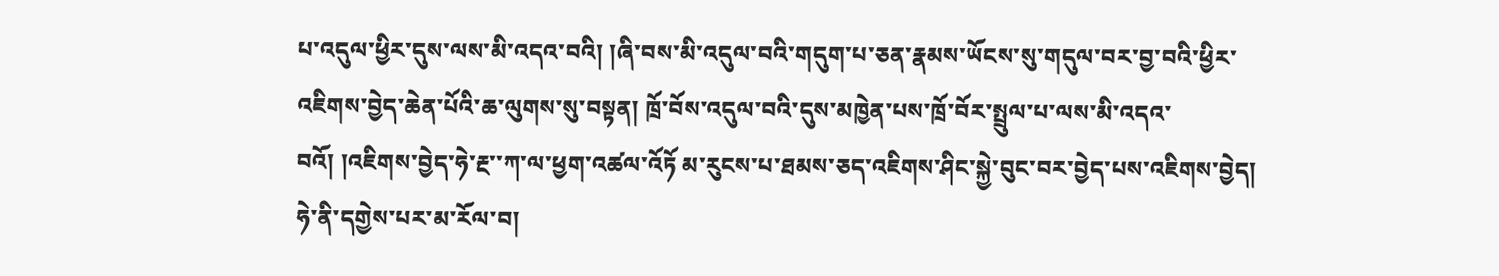པ་འདུལ་ཕྱིར་དུས་ལས་མི་འདའ་བའི། །ཞི་བས་མི་འདུལ་བའི་གདུག་པ་ཅན་རྣམས་ཡོངས་སུ་གདུལ་བར་བྱ་བའི་ཕྱིར་འཇིགས་བྱེད་ཆེན་པོའི་ཆ་ལུགས་སུ་བསྟན། ཁྲོ་བོས་འདུལ་བའི་དུས་མཁྱེན་པས་ཁྲོ་བོར་སྤྲུལ་པ་ལས་མི་འདའ་བའོ། །འཇིགས་བྱེད་ཧེ་རྔ་་ཀ་ལ་ཕྱག་འཚལ་འོཏོ མ་རུངས་པ་ཐམས་ཅད་འཇིགས་ཤིང་སྐྱེ་བུང་བར་བྱེད་པས་འཇིགས་བྱེད། ཧེ་ནི་དགྱེས་པར་མ་རོལ་བ།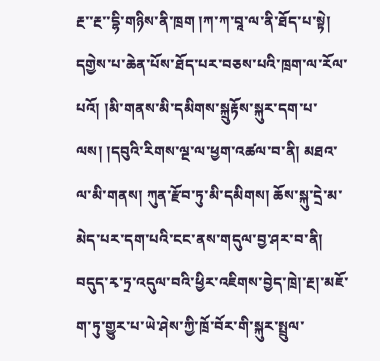རྔ་་རྔ་་དྷི་གཉིས་ནི་ཁྲག །ཀ་ཀ་བཱ་ལ་ནི་ཐོད་པ་སྟེ། དགྱེས་པ་ཆེན་པོས་ཐོད་པར་བཅས་པའི་ཁྲག་ལ་རོལ་པའོ། །མི་གནས་མི་དམིགས་སྐྲུརྟོས་སྐུར་དག་པ་ལས། །དབུའི་རིགས་ལྔ་ལ་ཕྱག་འཚལ་བ་ནི། མཐའ་ལ་མི་གནས། ཀུན་རྫོབ་ཏུ་མི་དམིགས། ཆོས་སྐུ་དྲེ་མ་མེད་པར་དག་པའི་ངང་ནས་གདུལ་བྱ་ཤར་བ་ནི། བདུད་རྭ་ཏྲ་འདུལ་བའི་ཕྱིར་འཇིགས་བྱེད་ཁྲེ།་རྔ།་མཇོ་ག་ཏུ་གྱུར་པ་ཡེ་ཤེས་ཀྱི་ཁྲོ་བོར་གི་སྐུར་སྤྲུལ་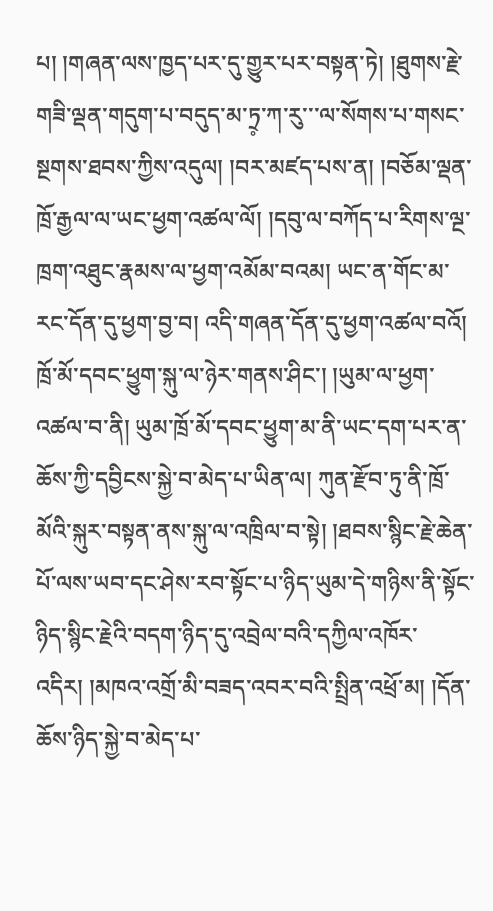པ། །གཞན་ལས་ཁྱད་པར་དུ་གྱུར་པར་བསྟན་ཏེ། །ཐུགས་རྗེ་གཟི་ལྡན་གདུག་པ་བདུད་མ་ཏྲ༷་ཀ་རུ་་་ལ་སོགས་པ་གསང་སྔགས་ཐབས་ཀྱིས་འདུལ། །བར་མཛད་པས་ན། །བཅོམ་ལྡན་ཁྲོ་རྒྱལ་ལ་ཡང་ཕྱག་འཚལ་ལོ། །དབུ་ལ་བཀོད་པ་རིགས་ལྔ་ཁྲག་འཐུང་རྣམས་ལ་ཕྱག་འམོམ་བའམ། ཡང་ན་གོང་མ་རང་དོན་དུ་ཕྱག་བྱ་བ། འདི་གཞན་དོན་དུ་ཕྱག་འཚལ་བའོ། ཁྲོ་མོ་དབང་ཕྱུག་སྐུ་ལ་ཉེར་གནས་ཤིང་། །ཡུམ་ལ་ཕྱག་འཚལ་བ་ནི། ཡུམ་ཁྲོ་མོ་དབང་ཕྱུག་མ་ནི་ཡང་དག་པར་ན་ཆོས་ཀྱི་དབྱིངས་སྐྱེ་བ་མེད་པ་ཡིན་ལ། ཀུན་རྫོབ་ཏུ་ནི་ཁྲོ་མོའི་སྐུར་བསྟན་ནས་སྐུ་ལ་འཁྲིལ་བ་སྟེ། །ཐབས་སྙིང་རྗེ་ཆེན་པོ་ལས་ཡབ་དང་ཤེས་རབ་སྟོང་པ་ཉིད་ཡུམ་དེ་གཉིས་ནི་སྟོང་ཉིད་སྙིང་རྗེའི་བདག་ཉིད་དུ་འབྲེལ་བའི་དཀྱིལ་འཁོར་འདིར། །མཁའ་འགྲོ་མི་བཟད་འབར་བའི་སྤྲིན་འཕྲོ་མ། །དོན་ཆོས་ཉིད་སྐྱེ་བ་མེད་པ་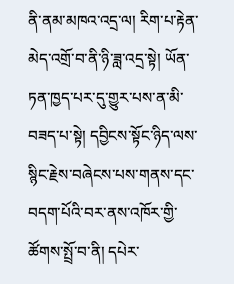ནི་ནམ་མཁའ་འདྲ་ལ། རིག་པ་རྟེན་མེད་འགྲོ་བ་ནི་ཉི་ཟླ་འདྲ་སྟེ། ཡོན་ཏན་ཁྱད་པར་དུ་གྱུར་པས་ན་མི་བཟད་པ་སྟེ། དབྱིངས་སྟོང་ཉིད་ལས་སྙིང་རྗེས་བཞེངས་པས་གནས་དང་བདག་པོའི་བར་ནས་འཁོར་གྱི་ཚོགས་སྤྲོ་བ་ནི། དཔེར་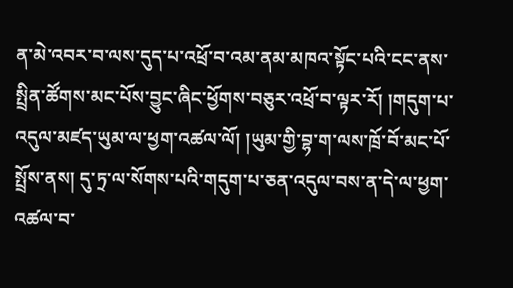ན་མེ་འབར་བ་ལས་དུད་པ་འཕྲོ་བ་འམ་ནམ་མཁའ་སྟོང་པའི་ངང་ནས་སྤྲིན་ཚོགས་མང་པོས་བྱུང་ཞིང་ཕྱོགས་བཅུར་འཕྲོ་བ་ལྟར་རོ། །གདུག་པ་འདུལ་མཛད་ཡུམ་ལ་ཕྱག་འཚལ་ལོ། །ཡུམ་གྱི་བྷ་ག་ལས་ཁྲོ་བོ་མང་པོ་སྤྲོས་ནས། དུ་ཏྲ་ལ་སོགས་པའི་གདུག་པ་ཅན་འདུལ་བས་ན་དེ་ལ་ཕྱག་འཚལ་བ་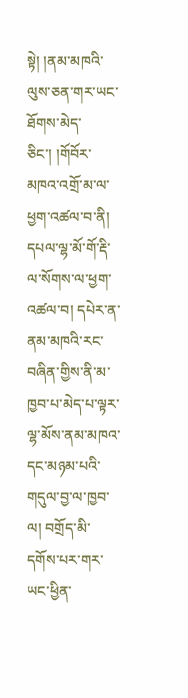སྟེ། །ནམ་མཁའི་ལུས་ཅན་གར་ཡང་ཐོགས་མེད་ཅིང་། །གོབོར་མཁའ་འགྲོ་མ་ལ་ཕྱག་འཚལ་བ་ནི། དཔལ་ལྷ་མོ་གོ་རྡི་ལ་སོགས་ལ་ཕྱག་འཚལ་བ། དཔེར་ན་ནམ་མཁའི་རང་བཞིན་གྱིས་ནི་མ་ཁྱབ་པ་མེད་པ་ལྟར་ལྷ་མོས་ནམ་མཁའ་དང་མཉམ་པའི་གདུལ་བྱ་ལ་ཁྱབ་ལ། བགྲོད་མི་དགོས་པར་གར་ཡང་ཕྱིན་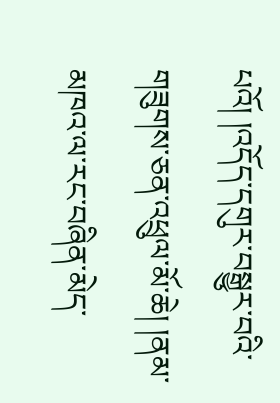པའོ། །འདོད་དགུར་བསྒྱུར་བའི་གཟུགས་ཅན་འཕྲུལ་མོ་ཆེ། །ནམ་མཁའ་ལ་རང་བཞིན་མེད་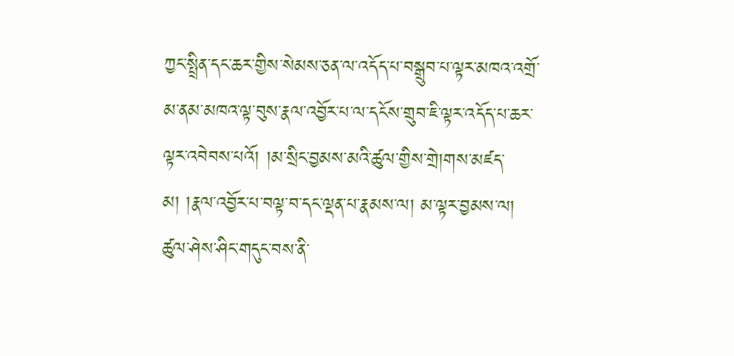ཀྱང་སྤྲིན་དང་ཆར་གྱིས་སེམས་ཅན་ལ་འདོད་པ་བསྒྲུབ་པ་ལྟར་མཁའ་འགྲོ་མ་ནམ་མཁའ་ལྟ་བུས་རྣལ་འབྱོར་པ་ལ་དངོས་གྲུབ་ཇི་ལྟར་འདོད་པ་ཆར་ལྟར་འབེབས་པའོ། །མ་སྲིང་བྱམས་མའི་ཚུལ་གྱིས་གྲེ།གས་མཛད་མ། །རྣལ་འབྱོར་པ་བལྟ་བ་དང་ལྡན་པ་རྣམས་ལ། མ་ལྟར་བྱམས་ལ། ཚུལ་ཤེས་ཤིང་གདུང་བས་ནི་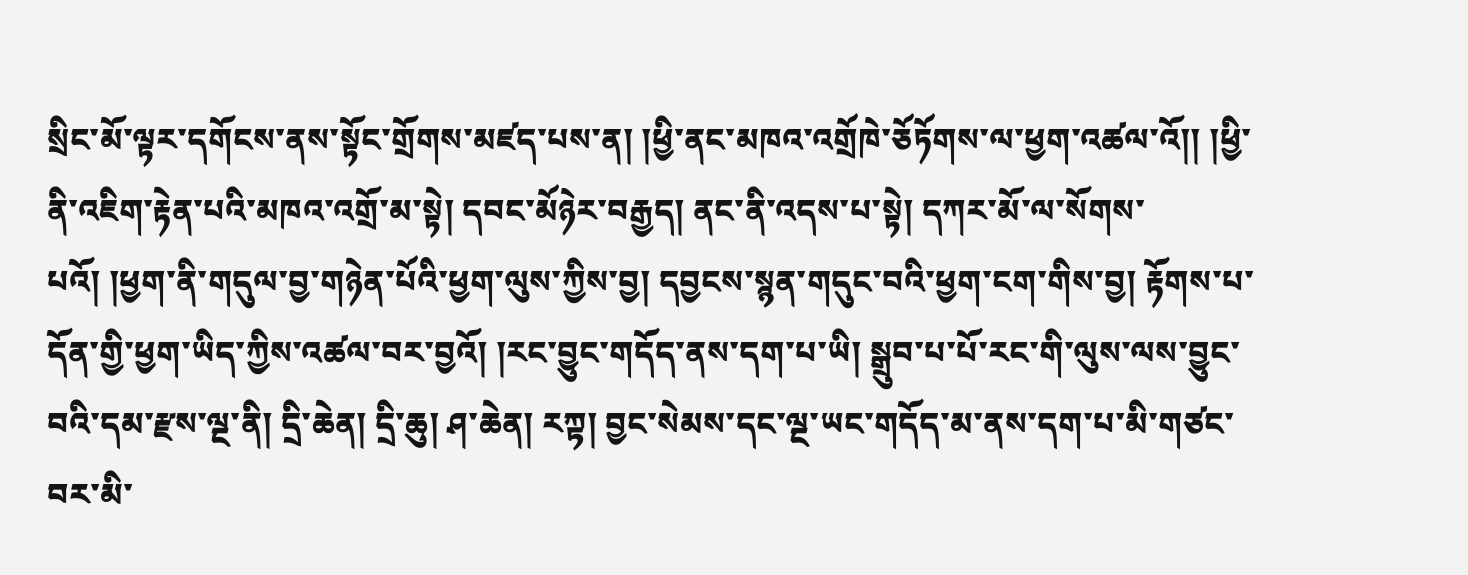སྲིང་མོ་ལྟར་དགོངས་ནས་སྟོང་གྲོགས་མཛད་པས་ན། །ཕྱི་ནང་མཁའ་འགྲོཁེ་ཅོཏོགས་ལ་ཕྱག་འཚལ་འོ།། །ཕྱི་ནི་འཇིག་རྟེན་པའི་མཁའ་འགྲོ་མ་སྟེ། དབང་མོཉེར་བརྒྱད། ནང་ནི་འདས་པ་སྟེ། དཀར་མོ་ལ་སོགས་པའོ། །ཕྱག་ནི་གདུལ་བྱ་གཉེན་པོའི་ཕྱག་ལུས་ཀྱིས་བྱ། དབྱངས་སྙན་གདུང་བའི་ཕྱག་ངག་གིས་བྱ། རྟོགས་པ་དོན་གྱི་ཕྱག་ཡིད་ཀྱིས་འཚལ་བར་བྱའོ། །རང་བྱུང་གདོད་ནས་དག་པ་ཡི། སྒྲུབ་པ་པོ་རང་གི་ལུས་ལས་བྱུང་བའི་དམ་རྫས་ལྔ་ནི། དྲི་ཆེན། དྲི་ཆུ། ཤ་ཆེན། རཀྟ། བྱང་སེམས་དང་ལྔ་ཡང་གདོད་མ་ནས་དག་པ་མི་གཙང་བར་མི་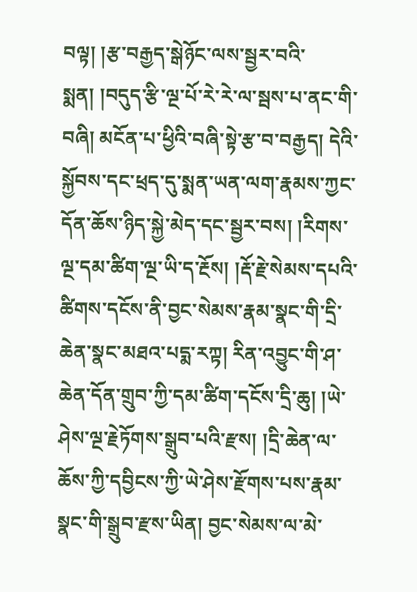བལྟ། །རྩ་བརྒྱད་སྒེཉོང་ལས་སྦྱར་བའི་སྨན། །བདུད་རྩི་ལྔ་པོ་རེ་རེ་ལ་སྦས་པ་ནང་གི་བཞི། མངོན་པ་ཕྱིའི་བཞི་སྟེ་རྩ་བ་བརྒྱད། དེའི་སྐྱོབས་དང་ཕྲད་དུ་སྨན་ཡན་ལག་རྣམས་ཀྱང་དོན་ཆོས་ཉིད་སྐྱེ་མེད་དང་སྦྱར་བས། །རིགས་ལྔ་དམ་ཚིག་ལྔ་ཡི་ད་རྔོས། །རྡོ་རྗེ་སེམས་དཔའི་ཚིགས་དངོས་ནི་བྱང་སེམས་རྣམ་སྣང་གི་དྲི་ཆེན་སྣང་མཐའ་པདྨ་རཀྟ། རིན་འབྱུང་གི་ཤ་ཆེན་དོན་གྲུབ་ཀྱི་དམ་ཚིག་དངོས་དྲི་ཆུ། །ཡེ་ཤེས་ལྔ་རྗེཏོགས་སྒྲུབ་པའི་རྫས། །དྲི་ཆེན་ལ་ཆོས་ཀྱི་དབྱིངས་ཀྱི་ཡེ་ཤེས་རྫོགས་པས་རྣམ་སྣང་གི་སྒྲུབ་རྫས་ཡིན། བྱང་སེམས་ལ་མེ་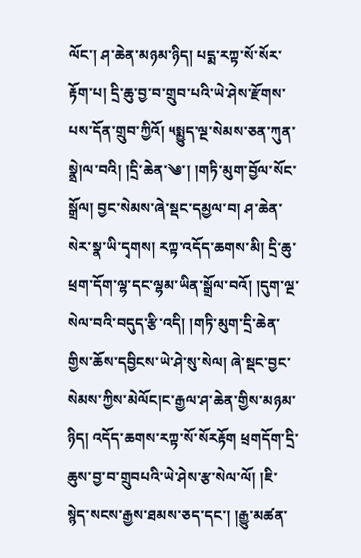ལོང་། ཤ་ཆེན་མཉམ་ཉིད། པདྨ་རཀྟ་སོ་སོར་རྟོག་པ། དྲི་ཆུ་བྱ་བ་གྲུབ་པའི་ཡེ་ཤེས་རྫོགས་པས་དོན་གྲུབ་ཀྱིའོ། ༥སྨྱུད་ལྔ་སེམས་ཅན་ཀུན་སྣྲེ།ལ་བའི། །དྲི་ཆེན་༄་། །གཏི་མུག་བྱོལ་སོང་སྒྲོལ། བྱང་སེམས་ཞེ་སྡང་དམྱལ་བ། ཤ་ཆེན་སེར་སྣ་ཡི་དྭགས། རཀྟ་འདོད་ཆགས་མི། དྲི་ཆུ་ཕྲག་དོག་ལྷ་དང་ལྷམ་ཡིན་སྒྲོལ་བའོ། །དུག་ལྔ་སེལ་བའི་བདུད་རྩི་འདི། །གཏི་མུག་དྲི་ཆེན་གྱིས་ཆོས་དབྱིངས་ཡེ་ཤེ་སུ་སེལ། ཞེ་སྡང་བྱང་སེམས་ཀྱིས་མེལོང།ང་རྒྱལ་ཤ་ཆེན་གྱིས་མཉམ་ཉིད། འདོད་ཆགས་རཀྟ་སོ་སོརརྟོག ཕྲགདོག་དྲི་ཆུས་བྱ་བ་གྲུབཔའི་ཡེ་ཤེས་རྩ་སེལ་ལོ། །ཇི་སྙེད་སངས་རྒྱས་ཐམས་ཅད་དང་། །རྒྱུ་མཚན་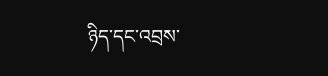ཉིད་དང་འབྲས་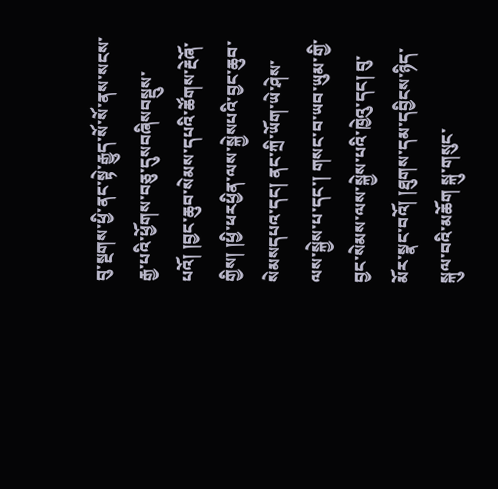བུ་སྔགས་ཕྱི་ནང་སྟེ་རྒྱུད་སོ་སོ་ནས་སངས་རྒྱ་པའི་ཕྱོགས་བཅུ་དུསབཞིསབསྡུས་པའོ། །བྱང་ཆུབ་སེམས་དཔའི་ཚོགས་རྔེཞོ་གྱིས། །ཕྱི་ཕརཕྱིན་ལས་སྐྱེསཔའི་བྱང་ཆུབ་སེམསདཔའ་དང། ནང་ཀྲི་ཡོག་ཡེ་ཤེས་ལས་སྐྱེས་པ་དང་། གསང་བ་ཡབ་ཡུམ་གྱི་བྱང་སེམས་ལས་སྐྱེས་པའི་ཁྱེའུ་དང། བུ་མོར་སྣང་བའོ། །ཐུགས་དམ་དབྱིངས་ཉིད་སྐུལ་བའི་མཆོག སྐུ་གསུང་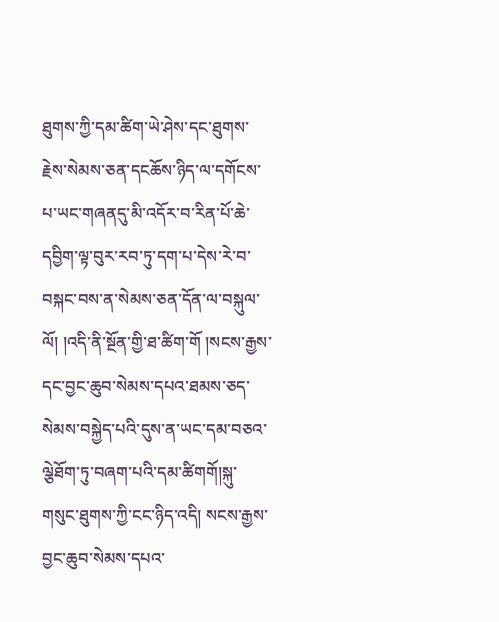ཐུགས་ཀྱི་དམ་ཚིག་ཡེ་ཤེས་དང་ཐུགས་རྗེས་སེམས་ཅན་དངཆོས་ཉིད་ལ་དགོངས་པ་ཡང་གཞནདུ་མི་འདོར་བ་རིན་པོ་ཆེ་དབྱིག་ལྟ་བུར་རབ་ཏུ་དག་པ་དེས་རེ་བ་བསྐང་བས་ན་སེམས་ཅན་དོན་ལ་བསྐུལ་ལོ། །འདི་ནི་སྔོན་གྱི་ཐ་ཚིག་གོ །སངས་རྒྱས་དང་བྱང་ཆུབ་སེམས་དཔའ་ཐམས་ཅད་སེམས་བསྐྱེད་པའི་དུས་ན་ཡང་དམ་བཅའ་ལྕེཐོག་ཏུ་བཞག་པའི་དམ་ཚིགགོ།སྐུ་གསུང་ཐུགས་ཀྱི་ངང་ཉིད་འདི། སངས་རྒྱས་བྱང་ཆུབ་སེམས་དཔའ་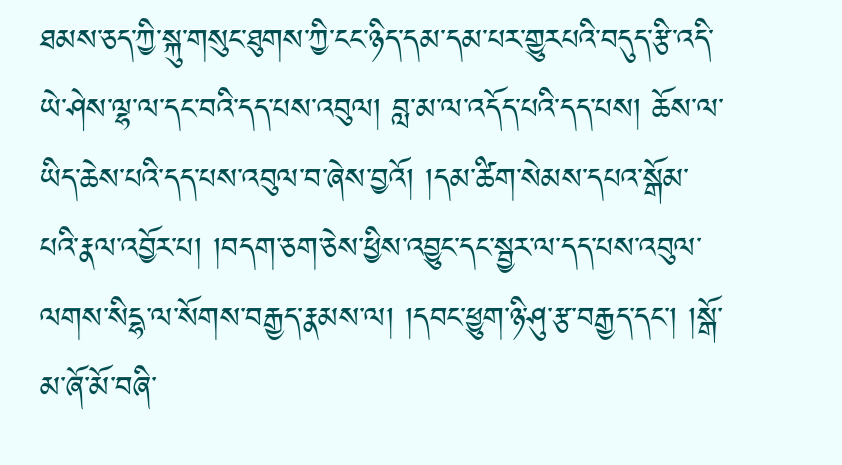ཐམས་ཅད་ཀྱི་སྐུ་གསུང་ཐུགས་ཀྱི་ངང་ཉིད་དམ་དམ་པར་གྱུརཔའི་བདུད་རྩི་འདི་ཡེ་ཤེས་ལྷ་ལ་དང་བའི་དད་པས་འབུལ། བླ་མ་ལ་འདོད་པའི་དད་པས། ཆོས་ལ་ཡིད་ཆེས་པའི་དད་པས་འབུལ་བ་ཞེས་བྱའོ། །དམ་ཚིག་སེམས་དཔའ་སྒོམ་པའི་རྣལ་འབྱོར་པ། །བདག་ཅག་ཅེས་ཕྱིས་འབྱུང་དང་སྦྱར་ལ་དད་པས་འབུལ་ལགས་སིདྷ་ལ་སོགས་བརྒྱད་རྣམས་ལ། །དབང་ཕྱུག་ཉི་ཤུ་རྩ་བརྒྱད་དང་། །སྒོ་མ་ཞོ་མོ་བཞི་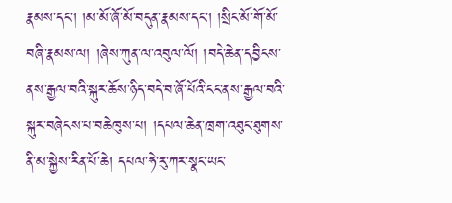རྣམས་དང་། །མ་མོ་ཞོ་མོ་བདུན་རྣམས་དང་། །སྲིང་མོ་གོ་མོ་བཞི་རྣམས་ལ། །ཞེས་ཀུན་ལ་འབུལ་ལོ། །བདེ་ཆེན་དབྱིངས་ནས་རྒྱལ་བའི་སྐུར་ཆོས་ཉིད་བདེ་བ་ཞོ་པོའི་ངང་ནས་རྒྱལ་བའི་སྐུར་བཞེངས་པ་བཆེཁུས་པ། །དཔལ་ཆེན་ཁྲག་འཐུང་ཐུགས་ནི་མ་སྐྱེས་རིན་པོ་ཆེ། དཔལ་ཧེ་རུ་ཀར་སྣང་ཡང་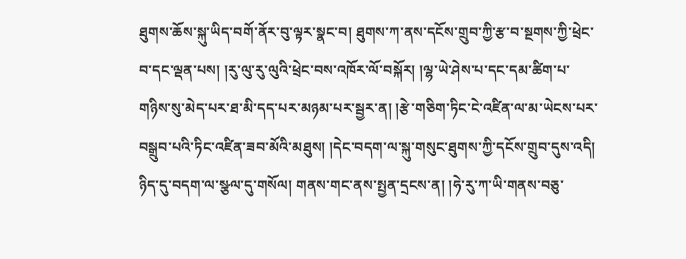ཐུགས་ཆོས་སྐུ་ཡིད་བགོ་ནོར་བུ་ལྟར་སྣང་བ། ཐུགས་ཀ་ནས་དངོས་གྲུབ་ཀྱི་རྩ་བ་སྔགས་ཀྱི་ཕྲེང་བ་དང་ལྡན་པས། །རུ་ལུ་རུ་ལུའི་ཕྲེང་བས་འཁོར་ལོ་བསྐོར། །ལྷ་ཡེ་ཤེས་པ་དང་དམ་ཚིག་པ་གཉིས་སུ་མེད་པར་ཐ་མི་དད་པར་མཉམ་པར་སྦྱར་ན། །རྩེ་གཅིག་ཏིང་ངེ་འཛིན་ལ་མ་ཡེངས་པར་བསྒྲུབ་པའི་ཏིང་འཛིན་ཟབ་མོའི་མཐུས། །དེང་བདག་ལ་སྐུ་གསུང་ཐུགས་ཀྱི་དངོས་གྲུབ་དུས་འདི། ཉིད་དུ་བདག་ལ་སྩལ་དུ་གསོལ། གནས་གང་ནས་སྤྱན་དྲངས་ན། །ཧེ་རུ་ཀ་ཡི་གནས་བཅུ་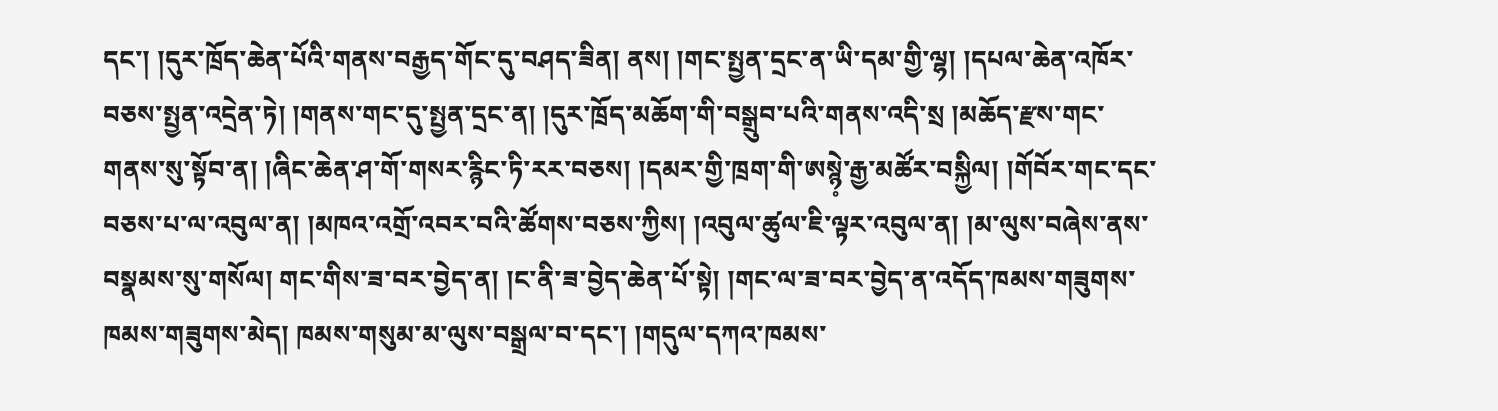དང་། །དུར་ཁྲོད་ཆེན་པོའི་གནས་བརྒྱད་གོང་དུ་བཤད་ཟིན། ནས། །གང་སྤྱན་དྲང་ན་ཡི་དམ་གྱི་ལྷ། །དཔལ་ཆེན་འཁོར་བཅས་སྤྱན་འདྲེན་ཏེ། །གནས་གང་དུ་སྤྱན་དྲང་ན། །དུར་ཁྲོད་མཆོག་གི་བསྒྲུབ་པའི་གནས་འདི་སྲ །མཆོད་རྫས་གང་གནས་སུ་སྟོབ་ན། །ཞིང་ཆེན་ཤ་གོ་གསར་རྙིང་ཏི་རར་བཅས། །དམར་གྱི་ཁྲག་གི་ཨསྙེ༷་རྒྱ་མཚོར་བསྐྱིལ། །གོབོར་གང་དང་བཅས་པ་ལ་འབུལ་ན། །མཁའ་འགྲོ་འབར་བའི་ཚོགས་བཅས་ཀྱིས། །འབུལ་ཚུལ་ཇི་ལྟར་འབུལ་ན། །མ་ལུས་བཞེས་ནས་བསྣམས་སུ་གསོལ། གང་གིས་ཟ་བར་བྱེད་ན། །ང་ནི་ཟ་བྱེད་ཆེན་པོ་སྟེ། །གང་ལ་ཟ་བར་བྱེད་ན་འདོད་ཁམས་གཟུགས་ཁམས་གཟུགས་མེད། ཁམས་གསུམ་མ་ལུས་བསྒྲལ་བ་དང་། །གདུལ་དཀའ་ཁམས་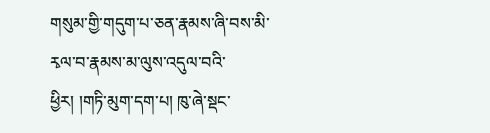གསུམ་གྱི་གདུག་པ་ཅན་རྣམས་ཞི་བས་མི་རྭལ་བ་རྣམས་མ་ལུས་འདུལ་བའི་ཕྱིར། །གཏི་མུག་དག་པ། ཁུ་ཞེ་སྡང་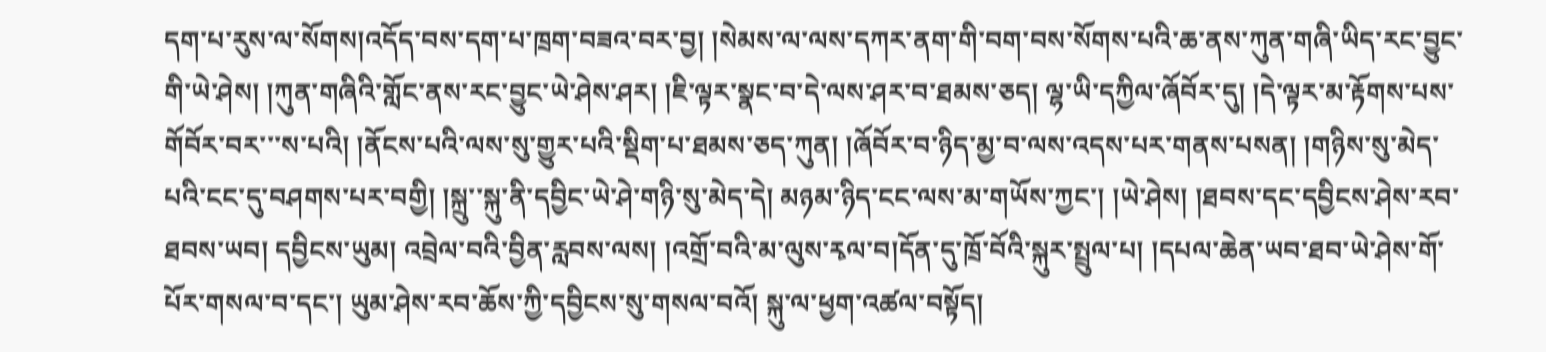དག་པ་རུས་ལ་སོགས།འདོད་བས་དག་པ་ཁྲག་བཟའ་བར་བྱ། །སེམས་ལ་ལས་དཀར་ནག་གི་བག་བས་སོགས་པའི་ཆ་ནས་ཀུན་གཞི་ཡིད་རང་བྱུང་གི་ཡེ་ཤེས། །ཀུན་གཞིའི་གློང་ནས་རང་བྱུང་ཡེ་ཤེས་ཤར། །ཇི་ལྟར་སྣང་བ་དེ་ལས་ཤར་བ་ཐམས་ཅད། ལྷ་ཡི་དཀྱིལ་ཞོབོར་དུ། །དེ་ལྟར་མ་རྟོགས་པས་གོབོར་བར་་་ས་པའི། །ནོངས་པའི་ལས་སུ་གྱུར་པའི་སྡིག་པ་ཐམས་ཅད་ཀུན། །ཞོབོར་བ་ཉིད་མྱ་བ་ལས་འདས་པར་གནས་པསན། །གཉིས་སུ་མེད་པའི་ངང་དུ་བཤགས་པར་བགྱི། །སྐྲུ་་སྐུ་ནི་དབྱིང་ཡེ་ཤེ་གཉི་སུ་མེད་དེ། མཉམ་ཉིད་ངང་ལས་མ་གཡོས་ཀྱང་། །ཡེ་ཤེས། །ཐབས་དང་དབྱིངས་ཤེས་རབ་ཐབས་ཡབ། དབྱིངས་ཡུམ། འབྲེལ་བའི་བྱིན་རླབས་ལས། །འགྲོ་བའི་མ་ལུས་རྭལ་བ།དོན་དུ་ཁྲོ་བོའི་སྐུར་སྤྲུལ་པ། །དཔལ་ཆེན་ཡབ་ཐབ་ཡེ་ཤེས་གོ་པོར་གསལ་བ་དང་། ཡུམ་ཤེས་རབ་ཆོས་ཀྱི་དབྱིངས་སུ་གསལ་བའོ། སྐུ་ལ་ཕྱག་འཚལ་བསྟོད།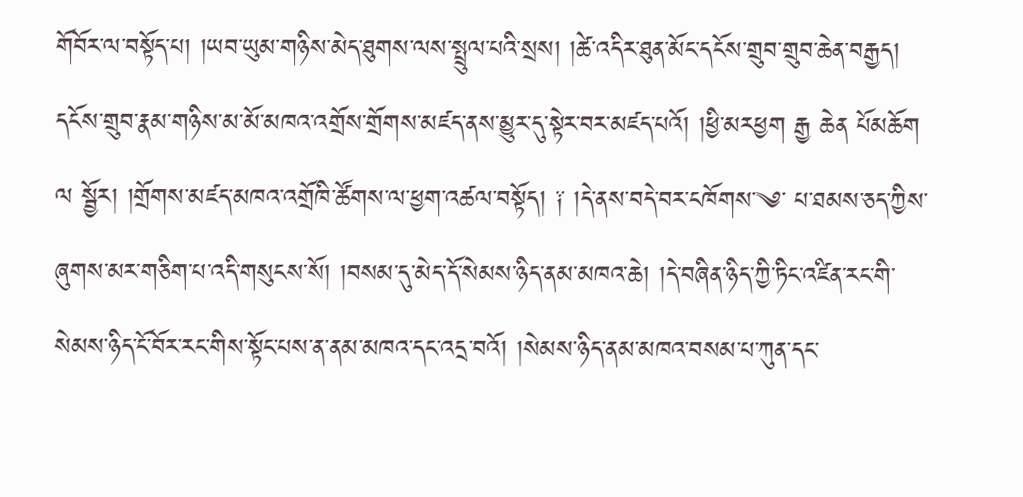གོབོར་ལ་བསྟོད་པ། །ཡབ་ཡུམ་གཉིས་མེད་ཐུགས་ལས་སྤྲུལ་པའི་སྲས། །ཚེ་འདིར་ཐུན་མོང་དངོས་གྲུབ་གྲུབ་ཆེན་བརྒྱད། དངོས་གྲུབ་རྣམ་གཉིས་མ་མོ་མཁའ་འགྲོས་གྲོགས་མཛད་ནས་མྱུར་དུ་སྟེར་བར་མཛད་པའོ། །ཕྱི་མརཕྱག རྒྱ ཆེན པོམཆོག ལ སྦྱོར། །གྲོགས་མཛད་མཁའ་འགྲོཁི་ཚོགས་ལ་ཕྱག་འཚལ་བསྟོད། ༑ །དེ་ནས་བདེ་བར་ངཁོགས་༄་ པ་ཐམས་ཅད་ཀྱིས་ཞུགས་མར་གཅིག་པ་འདི་གསུངས་སོ། །བསམ་དུ་མེད་དོ་སེམས་ཉིད་ནམ་མཁའ་ཆེ། །དེ་བཞིན་ཉིད་ཀྱི་ཏིང་འཛིན་རང་གི་སེམས་ཉིད་ངོ་བོར་རང་གིས་སྟོང་པས་ན་ནམ་མཁའ་དང་འདྲ་བའོ། །སེམས་ཉིད་ནམ་མཁའ་བསམ་པ་ཀུན་དང་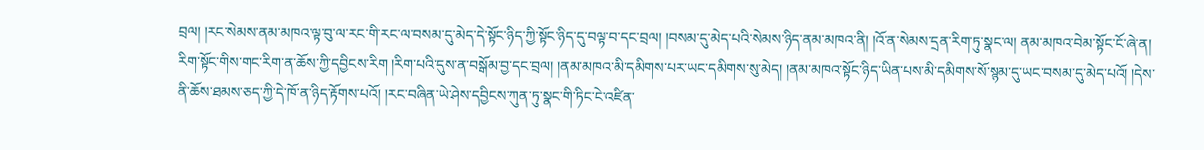བྲལ། །རང་སེམས་ནམ་མཁའ་ལྟ་བུ་ལ་རང་གི་རང་ལ་བསམ་དུ་མེད་དེ་སྟོང་ཉིད་ཀྱི་སྟོང་ཉིད་དུ་བལྟ་བ་དང་བྲལ། །བསམ་དུ་མེད་པའི་སེམས་ཉིད་ནམ་མཁའ་ནི། །འོ་ན་སེམས་དྲན་རིག་ཏུ་སྣང་ལ། ནམ་མཁའ་བེམ་སྟོང་ངོ་ཞེ་ན། རིག་སྟོང་གིས་གང་རིག་ན་ཆོས་ཀྱི་དབྱིངས་རིག །རིག་པའི་དུས་ན་བསྒོམ་བྱ་དང་བྲལ། །ནམ་མཁའ་མི་དམིགས་པར་ཡང་དམིགས་སུ་མེད། །ནམ་མཁའ་སྟོང་ཉིད་ཡིན་པས་མི་དམིགས་སོ་སྙམ་དུ་ཡང་བསམ་དུ་མེད་པའོ། །དེས་ནི་ཆོས་ཐམས་ཅད་ཀྱི་དེ་ཁོ་ན་ཉིད་རྟོགས་པའོ། །རང་བཞིན་ཡེ་ཤེས་དབྱིངས་ཀུན་ཏུ་སྣང་གི་ཏིང་ངེ་འཛིན་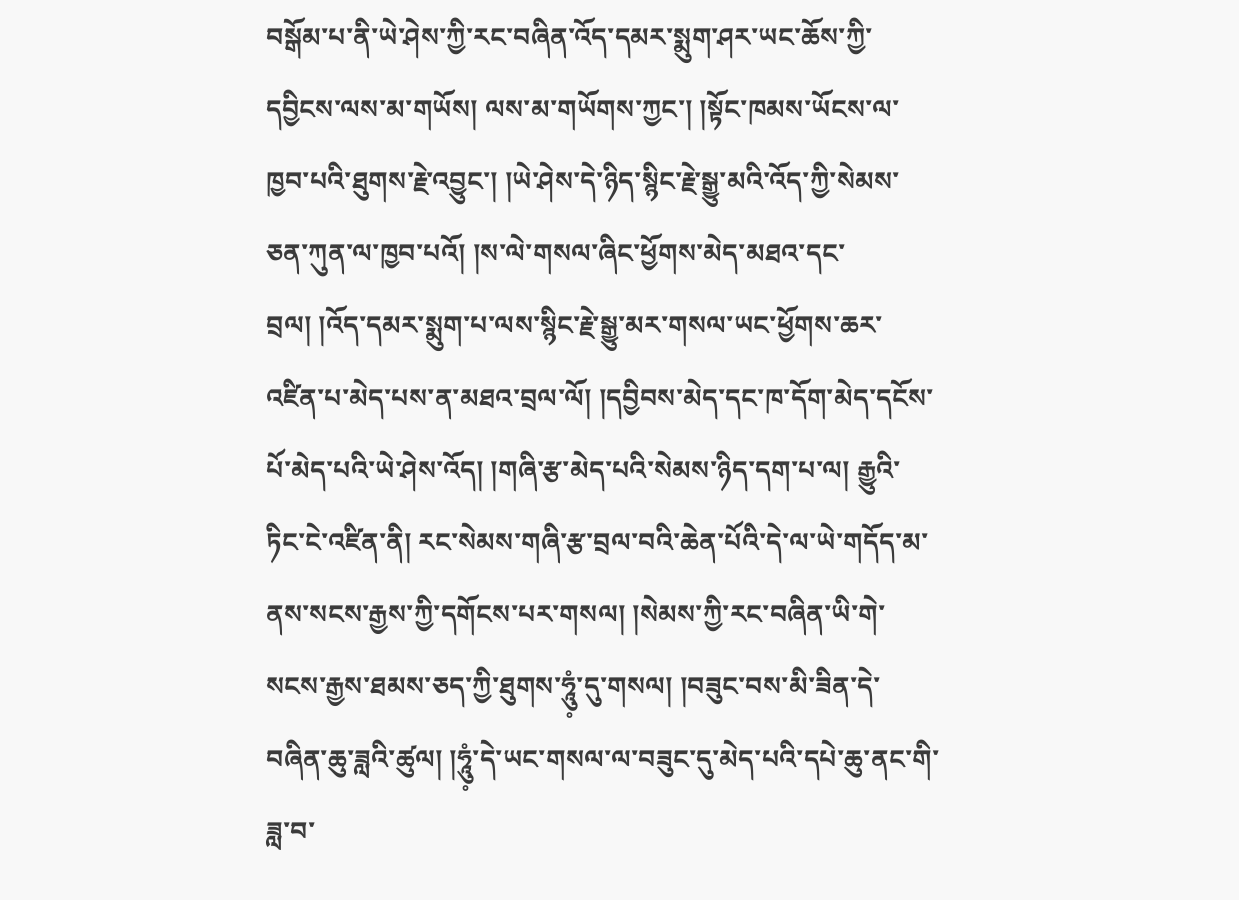བསྒོམ་པ་ནི་ཡེ་ཤེས་ཀྱི་རང་བཞིན་འོད་དམར་སྨུག་ཤར་ཡང་ཆོས་ཀྱི་དབྱིངས་ལས་མ་གཡོས། ལས་མ་གཡོགས་ཀྱང་། །སྟོང་ཁམས་ཡོངས་ལ་ཁྱབ་པའི་ཐུགས་རྗེ་འབྱུང་། །ཡེ་ཤེས་དེ་ཉིད་སྙིང་རྗེ་སྒྱུ་མའི་འོད་ཀྱི་སེམས་ཅན་ཀུན་ལ་ཁྱབ་པའོ། །ས་ལེ་གསལ་ཞིང་ཕྱོགས་མེད་མཐའ་དང་བྲལ། །འོད་དམར་སྨུག་པ་ལས་སྙིང་རྗེ་སྒྱུ་མར་གསལ་ཡང་ཕྱོགས་ཆར་འཛིན་པ་མེད་པས་ན་མཐའ་བྲལ་ལོ། །དབྱིབས་མེད་དང་ཁ་དོག་མེད་དངོས་པོ་མེད་པའི་ཡེ་ཤེས་འོད། །གཞི་རྩ་མེད་པའི་སེམས་ཉིད་དག་པ་ལ། རྒྱུའི་ཏིང་ངེ་འཛིན་ནི། རང་སེམས་གཞི་རྩ་བྲལ་བའི་ཆེན་པོའི་དེ་ལ་ཡེ་གདོད་མ་ནས་སངས་རྒྱས་ཀྱི་དགོངས་པར་གསལ། །སེམས་ཀྱི་རང་བཞིན་ཡི་གེ་སངས་རྒྱས་ཐམས་ཅད་ཀྱི་ཐུགས་ཧཱུཾ༷་དུ་གསལ། །བཟུང་བས་མི་ཟིན་དེ་བཞིན་ཆུ་ཟླའི་ཚུལ། །ཧཱུཾ༷་དེ་ཡང་གསལ་ལ་བཟུང་དུ་མེད་པའི་དཔེ་ཆུ་ནང་གི་ཟླ་བ་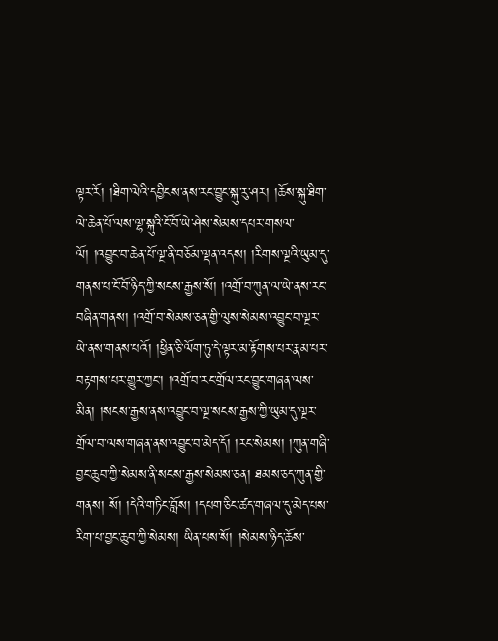ལྟར་རོ། །ཐིག་ལེའི་དབྱིངས་ནས་རང་བྱུང་སྐུ་རུ་ཤར། །ཆོས་སྐུ་ཐིག་ལེ་ཆེན་པོ་ལས་ལྷ་སྐུའི་ངོ་བོ་ཡེ་ཤེས་སེམས་དཔར་གསལ་ལོ། །འབྱུང་བ་ཆེན་པོ་ལྔ་ནི་བཅོམ་ལྡན་འདས། །རིགས་ལྔའི་ཡུམ་དུ་གནས་པ་ངོ་བོ་ཉིད་ཀྱི་སངས་རྒྱས་སོ། །འགྲོ་བ་ཀུན་ལ་ཡེ་ནས་རང་བཞིན་གནས། །འགྲོ་བ་སེམས་ཅན་གྱི་ལུས་སེམས་འབྱུང་བ་ལྔར་ཡེ་ནས་གནས་པའོ། །ཕྱིན་ཅི་ལོག་ཏུ་དེ་ལྟར་མ་རྟོགས་པར་རྣམ་པར་བརྟགས་པར་གྱུར་ཀྱང་། །འགྲོ་བ་རང་གྲོལ་རང་བྱུང་གཞན་ལས་མིན། །སངས་རྒྱས་ནས་འབྱུང་བ་ལྔ་སངས་རྒྱས་ཀྱི་ཡུམ་དུ་ལྔར་གྲོལ་བ་ལས་གཞན་ནས་འབྱུང་བ་མེད་དོ། །རང་སེམས། །ཀུན་གཞི་བྱང་ཆུབ་ཀྱི་སེམས་ནི་སངས་རྒྱས་སེམས་ཅན། ཐམས་ཅད་ཀུན་གྱི་གནས། སོ། །དེའི་གཏིང་བློས། །དཔག་ཅིང་ཚད་གཞལ་དུ་མེད་པས་རིག་པ་བྱང་ཆུབ་ཀྱི་སེམས། ཡིན་པས་སོ། །སེམས་ཉིད་ཆོས་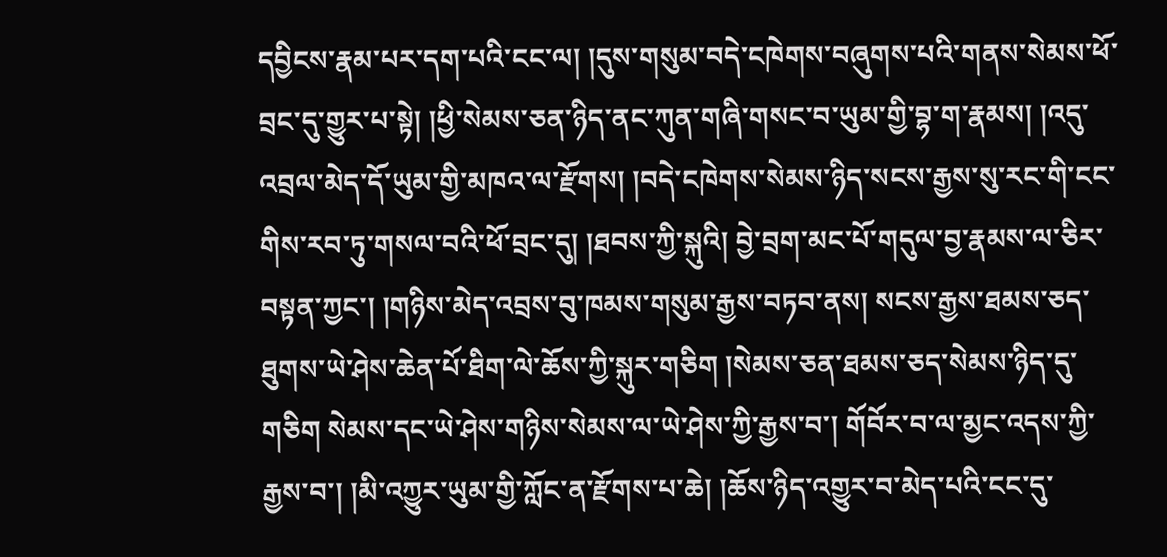དབྱིངས་རྣམ་པར་དག་པའི་ངང་ལ། །དུས་གསུམ་བདེ་ངཁེགས་བཞུགས་པའི་གནས་སེམས་ཕོ་བྲང་དུ་གྱུར་པ་སྟེ། །ཕྱི་སེམས་ཅན་ཉིད་ནང་ཀུན་གཞི་གསང་བ་ཡུམ་གྱི་བྷ་ག་རྣམས། །འདུ་འབྲལ་མེད་དོ་ཡུམ་གྱི་མཁའ་ལ་རྫོགས། །བདེ་ངཁེགས་སེམས་ཉིད་སངས་རྒྱས་སུ་རང་གི་ངང་གིས་རབ་ཏུ་གསལ་བའི་ཕོ་བྲང་དུ། །ཐབས་ཀྱི་སྐུའི། བྱེ་བྲག་མང་པོ་གདུལ་བྱ་རྣམས་ལ་ཅིར་བསྟན་ཀྱང་། །གཉིས་མེད་འབྲས་བུ་ཁམས་གསུམ་རྒྱས་བཏབ་ནས། སངས་རྒྱས་ཐམས་ཅད་ཐུགས་ཡེ་ཤེས་ཆེན་པོ་ཐིག་ལེ་ཆོས་ཀྱི་སྐུར་གཅིག །སེམས་ཅན་ཐམས་ཅད་སེམས་ཉིད་དུ་གཅིག སེམས་དང་ཡེ་ཤེས་གཉིས་སེམས་ལ་ཡེ་ཤེས་ཀྱི་རྒྱས་བ་། གོབོར་བ་ལ་མྱང་འདས་ཀྱི་རྒྱས་བ་། །མི་འཀྱུར་ཡུམ་གྱི་ཀློང་ན་རྫོགས་པ་ཆེ། །ཆོས་ཉིད་འགྱུར་བ་མེད་པའི་ངང་དུ་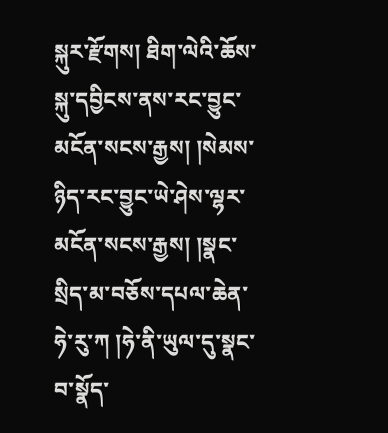སྐུར་རྫོགས། ཐིག་ལེའི་ཆོས་སྐུ་དབྱིངས་ནས་རང་བྱུང་མངོན་སངས་རྒྱས། །སེམས་ཉིད་རང་བྱུང་ཡེ་ཤེས་ལྷར་མངོན་སངས་རྒྱས། །སྣང་སྲིད་མ་བཅོས་དཔལ་ཆེན་ཧེ་རུ་ཀ །ཧེ་ནི་ཡུལ་དུ་སྣང་བ་སྣོད་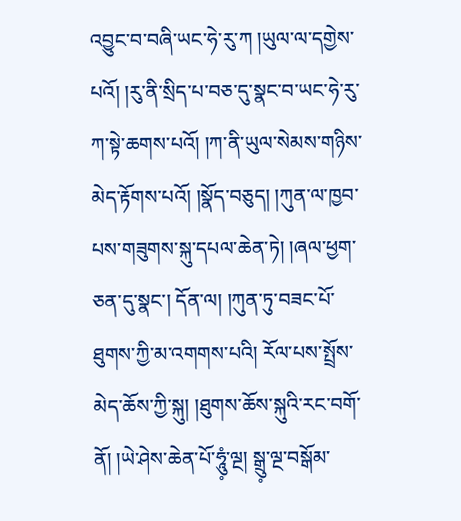འབྱུང་བ་བཞི་ཡང་ཧེ་རུ་ཀ །ཡུལ་ལ་དགྱེས་པའོ། །རུ་ནི་སྲིད་པ་བཅ་དུ་སྣང་བ་ཡང་ཧེ་རུ་ཀ་སྟེ་ཆགས་པའོ། །ཀ་ནི་ཡུལ་སེམས་གཉིས་མེད་རྟོགས་པའོ། །སྣོད་བཅུད། །ཀུན་ལ་ཁྱབ་པས་གཟུགས་སྐུ་དཔལ་ཆེན་ཏེ། །ཞལ་ཕྱག་ཅན་དུ་སྣང་། དོན་ལ། །ཀུན་ཏུ་བཟང་པོ་ཐུགས་ཀྱི་མ་འགགས་པའི། རོལ་པས་སྤྲོས་མེད་ཆོས་ཀྱི་སྐུ། །ཐུགས་ཆོས་སྐུའི་རང་བགོ་ནོ། །ཡེ་ཤེས་ཆེན་པོ་ཧཱུཾ༷་ལྔ། སྒྲུ༷་ལྔ་བསྒོམ་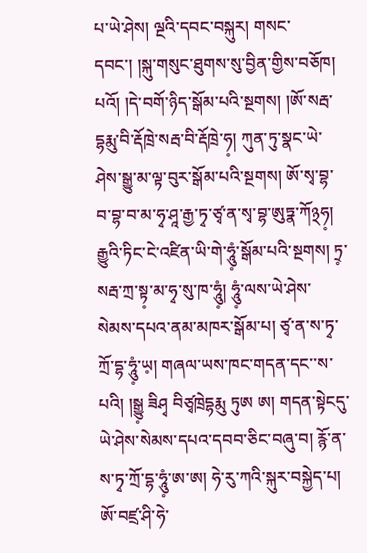པ་ཡེ་ཤེས། ལྔའི་དབང་བསྐུར། གསང་དབང་། །སྐུ་གསུང་ཐུགས་སུ་བྱིན་གྱིས་བཅོཁ། པའོ། །དེ་བགོ་ཉིད་སྒོམ་པའི་སྔགས། །ཨོ་སརྦ་དྷརྨུ་བི་རྡོཁྲེ་སརྦ་བི་རྡོཁྲེ་ཧ༷། ཀུན་ཏུ་སྣང་ཡེ་ཤེས་སྒྱུ་མ་ལྟ་བུར་སྒོམ་པའི་སྔགས། ཨོ་སྭ་བྷ་བ་བྷ་བ་མ་ཧྭ་ཤཱ་རྒྱ་ཏྭ་ཙྭ་ན་སྭ་བྷ་ཨུཏྣ་ཀོ྅ཧ༷། རྒྱུའི་ཏིང་ངེ་འཛིན་ཡི་གེ་ཧཱུཾ༷་སྒོམ་པའི་སྔགས། ཏྲ༷་སརྦ་ཀྲ་སྟ༷་མ་ཧྭ་སུ་ཁ་ཧཱུཾ༷། ཧཱུཾ༷་ལས་ཡེ་ཤེས་སེམས་དཔའ་ནམ་མཁར་སྒོམ་པ། ཙྭ་ན་ས་ཏྭ་ཀྲོ་དྷ་ཧཱུཾ༷་ཡ༷། གཞལ་ཡས་ཁང་གདན་དང་་ས་པའི། །སྒྱུ༷ ཟིཤྭ བིཙྭཁྲེདྷརྨུ ཏུཨ ཨ། གདན་སྟེངདུ་ཡེ་ཤེས་སེམས་དཔའ་དབབ་ཅིང་བཞུ་བ། རྙོ་ན་ས་ཏྭ་ཀྲོ་དྷ་ཧཱུཾ༷་ཨ་ཨ། ཧེ་རུ་ཀའི་སྐུར་བསྐྱེད་པ། ཨོ་བཛྲ་ཤི་ཧེ་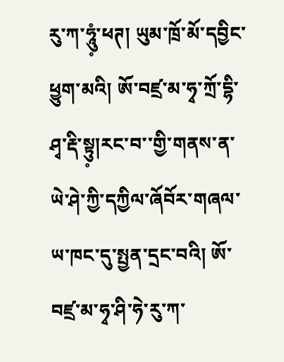རུ་ཀ་ཧཱུཾ༷་ཕཊ། ཡུམ་ཁྲོ་མོ་དབྱིང་ཕྱུག་མའི། ཨོ་བཛྲ་མ་ཧྭ་ཀྲོ་དྷི་ཤྭ་རྡི་སྟུ༷།རང་བ་་གྱི་གནས་ན་ཡེ་ཤེ་ཀྱི་དཀྱིལ་ཞོབོར་གཞལ་ཡ་ཁང་དུ་སྤྱན་དྲང་བའི། ཨོ་བཛྲ་མ་ཧྭ་ཤི་ཧེ་རུ་ཀ་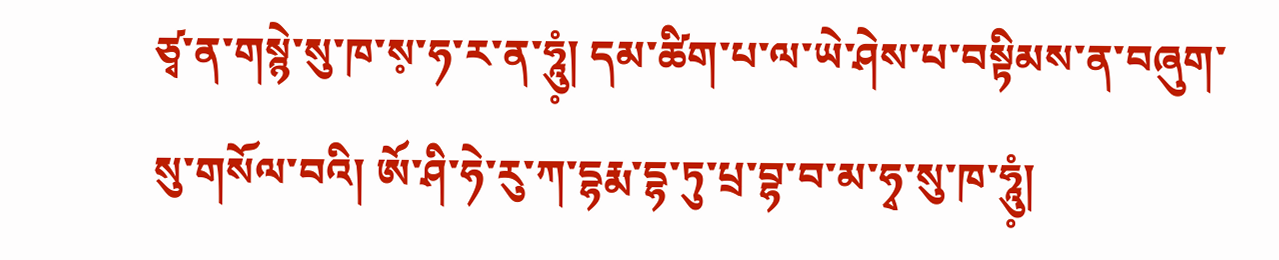ཙྭ་ན་གསྙེ་སུ་ཁ་ས༷་ཧ་ར་ན་ཧཱུཾ༷། དམ་ཚིག་པ་ལ་ཡེ་ཤེས་པ་བསྟིམས་ན་བཞུག་སུ་གསོལ་བའི། ཨོ་ཤི་ཧེ་རུ་ཀ་དྷརྨ་དྷ་ཏུ་པྲ་བྷ་བ་མ་ཧྭ་སུ་ཁ་ཧཱུཾ༷།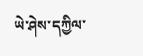ཡེ་ཤེས་དཀྱིལ་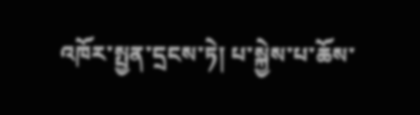འཁོར་སྤྱན་དྲངས་ཏེ། པ་སྐྱེས་པ་ཆོས་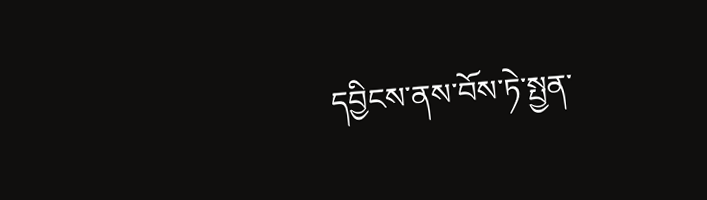དབྱིངས་ནས་བོས་ཏེ་སྤྱན་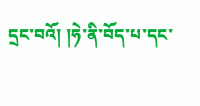དྲང་བའོ། །ཧེ་ནི་བོད་པ་དང་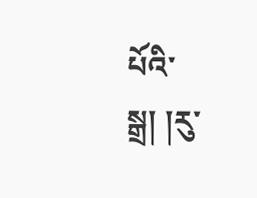པོའི་སྒྲ། །རུ་